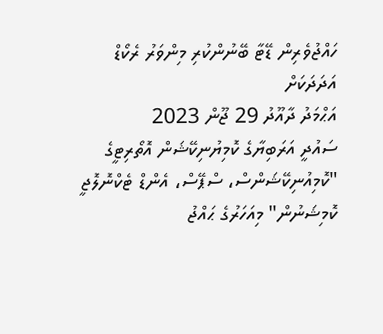ހައްޖުވެރިން ޑޭޓާ ބޭނުންކުރި މިންވަރު ރެކޯޑް އަދަދަކަށް
އަޙްމަދު ދާއޫދު 29 ޖޫން 2023
ސައުދީ އަރަބިޔާގެ ކޮމިޔުނިކޭޝަން އޮތޯރިޓީގެ "ކޮމިއުނިކޭޝަންސް، ސްޕޭސް، އެންޑް ޓެކްނޮލޮޖީ ކޮމިޝަނުން" މިއަހަރުގެ ޙައްޖު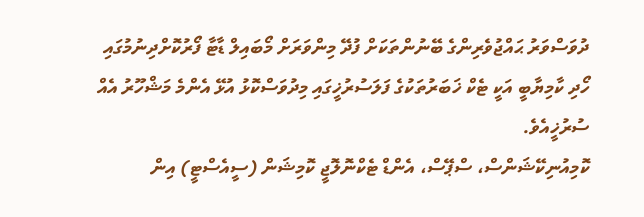ދުވަސްވަރު ޙައްޖުވެރިންގެ ބޭނުންތަކަށް ފުދޭ މިންވަރަށް މޯބައިލް ޑާޓާ ފޯރުކޮށްދިނުމުގައި ހޯދި ކާމިޔާބީ އަކީ ޓެކް ޚަބަރުތަކުގެ ފަލަސުރުޚީގައި މިދުވަސްކޮޅު އުޅޭ އެންމެ މަޝްހޫރު އެއް ސުރުޚީއެވެ.
ކޮމިއުނިކޭޝަންސް، ސްޕޭސް، އެންޑް ޓެކްނޮލޮޖީ ކޮމިޝަން (ސީއެސްޓީ) އިން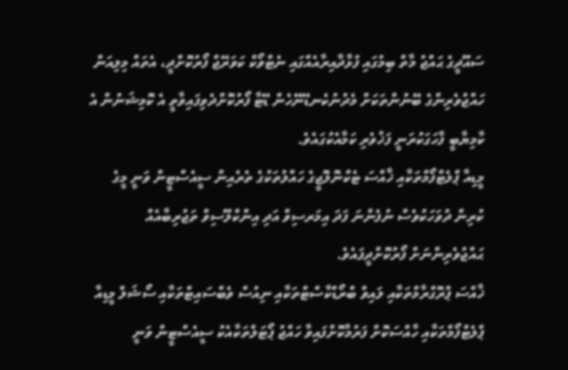ސައޫދީގެ ޙައްޖު މާތް ބިމުގައި ފުޅާދާއިރާއެއްގައި ނެޓްވޯކް ކަވަރޭޖް ފޯރުކޮށްދީ، އެތައް މިލިއަން ހައްޖުވެރިންގެ ބޭނުންތަކަށް މެދުނުކެނޑޭނޭހެން ޑޭޓާ ފޯރުކޮށްދެވިފައިވާތީ އެ ކޮމިޝަނުން އެ ކާމިޔާބީ ފާހަގަކުރަނީ ފަޚުވެރި ކަމާއެކުގައެވެ.
މީޑިއާ ޕްލެޓްފޯމްތަކާއި ޚާއްސަ ޓެކްނޮލޮޖީގެ ހައްލުތަކުގެ ތެރެއިން ސީއެސްޓީން ވަނީ މީގެ ކުރިން ދުވަހަކުވެސް ނުފެންނަ ފަދަ އިމަރސިވް އަދި އިންކްލޫސިވް ތަޖުރިބާއެއް ޙައްޖުވެރިންނަށް ފޯރުކޮށްދީފައެވެ.
ޚާއްސަ ޕްރޮގްރާމްތަކާއި ލައިވް ބްރޯޑްކާސްޓްތަކާއި ނިއުސް ވެބްސައިޓްތަކާއި ސޯޝަލް މީޑިއާ ޕްލެޓްފޯމްތަކާއި ހާއްސަކޮށް ފަރުމާކޮށްފައިވާ ހައްޖު ޕޯޓަލްތަކާއެކު ސީއެސްޓީން ވަނީ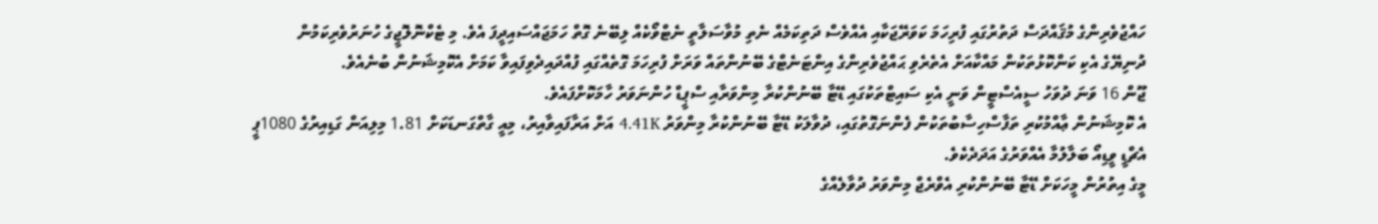ހައްޖުވެރިންގެ މުޤައްދަސް ދަތުރުގައި ފުރިހަމަ ކަވަރޭޖަކާއި އެއްވެސް ދަތިކަމެއް ނެތި މުވާސަލާތީ ނެޓްވޯކެއް ލިބޭނެ ގޮތް ހަމަޖައްސައިދީފަ އެވެ. މި ޓެކްނޮލޮޖީގެ ހުނަރުވެރިކަމުން ދުނިޔޭގެ އެކި ކަންކޮޅުތަކުން މައްކާއަށް އެތެރެވި ޙައްޖުވެރިންގެ އިންޓަނެޓްގެ ބޭނުންތައް ވަރަށް ފުރިހަމަ ގޮތެއްގައި ފުއްދައިދެވިފައިވާ ކަމަށް އެކޮމިޝަނުން ބުނެއެވެ.
ޖޫން 16 ވަނަ ދުވަހު ސީއެސްޓީން ވަނީ އެކި ސައިޓްތަކުގައި ޑޭޓާ ބޭނުންކުރާ މިންވަރާއި ސްޕީޑް ހުންނަވަރު ހާމަކޮށްފައެވެ.
އެ ކޮމިޝަނުން ޢާއްމުކުރި ތަފާސްހިސާބުތަކުން ފެންނަގޮތުގައި، ދުވާލަކު ޑޭޓާ ބޭނުންކުރާ މިންވަރު 4.41K އަށް އަރާފައިވާއިރު، މިއީ ގާތްގަނޑަކަށް 1.81 މިލިއަން ގަޑިއިރުގެ 1080ޕީ އެޗްޑީ ވީޑިއޯ ބަލާލުމާ އެއްވަރުގެ އަދަދެކެވެ.
މީގެ އިތުރުން މީހަކަށް ޑޭޓާ ބޭނުންކުރި އެވްރެޖް މިންވަރު ދުވާލެއްގެ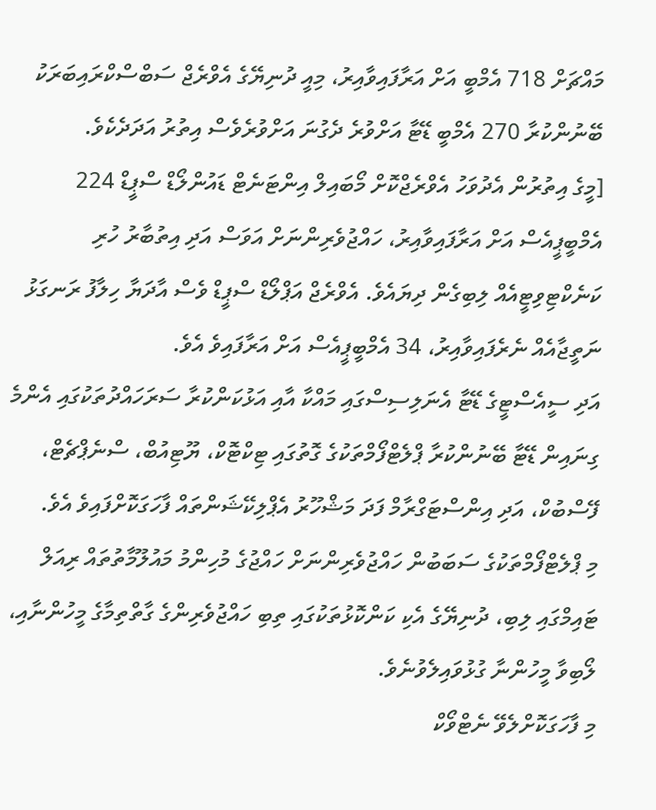މައްޗަށް 718 އެމްބީ އަށް އަރާފައިވާއިރު، މިއީ ދުނިޔޭގެ އެވްރެޖް ސަބްސްކްރައިބަރަކު ބޭނުންކުރާ 270 އެމްބީ ޑޭޓާ އަށްވުރެ ދެގުނަ އަށްވުރެވެސް އިތުރު އަދަދެކެވެ.
[މީގެ އިތުރުން އެދުވަހު އެވްރެޖްކޮށް މޯބައިލް އިންޓަނެޓް ޑައުންލޯޑް ސްޕީޑް 224 އެމްބީޕީއެސް އަށް އަރާފައިވާއިރު، ހައްޖުވެރިންނަށް އަވަސް އަދި އިތުބާރު ހުރި ކަނެކްޓިވިޓީއެއް ލިބިގެން ދިޔައެވެ. އެވްރެޖް އަޕްލޯޑް ސްޕީޑް ވެސް އާދަޔާ ހިލާފު ރަނގަޅު ނަތީޖާއެއް ނެރެފައިވާއިރު، 34 އެމްބީޕީއެސް އަށް އަރާފައިވެ އެވެ.
އަދި ސީއެސްޓީގެ ޑޭޓާ އެނަލިސިސްގައި މައްކާ އާއި އަޅުކަންކުރާ ސަރަހައްދުތަކުގައި އެންމެ ގިނައިން ޑޭޓާ ބޭނުންކުރާ ޕްލެޓްފޯމްތަކުގެ ގޮތުގައި ޓިކްޓޮކް، ޔޫޓިއުބް، ސްނެޕްޗެޓް، ފޭސްބުކް، އަދި އިންސްޓަގްރާމް ފަދަ މަޝްހޫރު އެޕްލިކޭޝަންތައް ފާހަގަކޮށްފައިވެ އެވެ.
މި ޕްލެޓްފޯމްތަކުގެ ސަބަބުން ހައްޖުވެރިންނަށް ހައްޖުގެ މުހިންމު މައުލޫމާތުތައް ރިއަލް ޓައިމްގައި ލިބި، ދުނިޔޭގެ އެކި ކަންކޮޅުތަކުގައި ތިބި ހައްޖުވެރިންގެ ގާތްތިމާގެ މީހުންނާއި، ލޯބިވާ މީހުންނާ ގުޅުވައިލެވުނެވެ.
މި ފާހަގަކޮށްލެވޭ ނެޓްވޯކް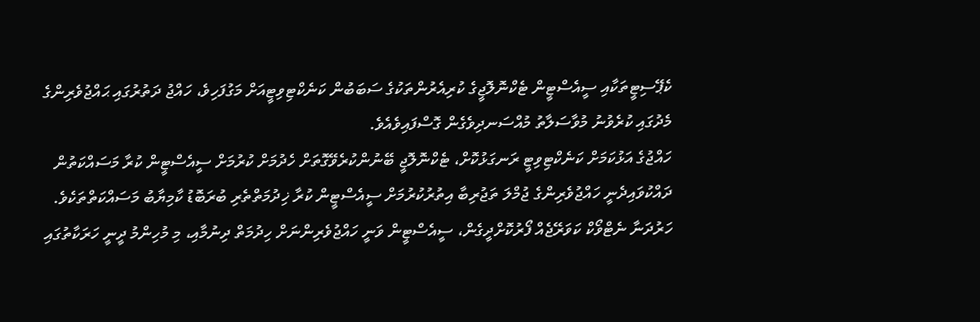ކެޕޭސިޓީތަކާއި ސީއެސްޓީން ޓެކްނޮލޮޖީގެ ކުރިއެރުންތަކުގެ ސަބަބުން ކަނެކްޓިވިޓީއަށް މަގުފަހިވެ، ހައްޖު ދަތުރުގައި ޙައްޖުވެރިންގެ މެދުގައި ކުރެވުނު މުވާސަލާތު މުއްސަނދިވެގެން ގޮސްފައިވެއެވެ.
ހައްޖުގެ އަޅުކަމަށް ކަނެކްޓިވިޓީ ރަނގަޅުކޮށް، ޓެކްނޮލޮޖީ ބޭނުންކުރެވޭގޮތަށް ހެދުމަށް ކުރުމަށް ސީއެސްޓީން ކުރާ މަސައްކަތުން ދައްކުވައިދެނީ ހައްޖުވެރިންގެ ޖުމްލަ ތަޖުރިބާ އިތުރުކުރުމަށް ސީއެސްޓީން ކުރާ ޚިދުމަތްތެރި ބުރަބޮޑު ކާމިޔާބު މަސައްކަތްތަކެވެ.
ހަރުދަނާ ނެޓްވޯކް ކަވަރޭޖެއް ފޯރުކޮށްދީގެން، ސީއެސްޓީން ވަނީ ހައްޖުވެރިންނަށް ހިދުމަތް ދިނުމާއި، މި މުހިންމު ދީނީ ހަރަކާތުގައި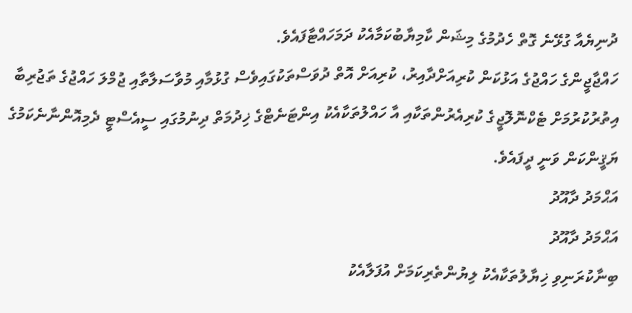ދުނިޔެއާ ގުޅޭނެ ގޮތް ހެދުމުގެ މިޝަން ކާމިޔާބުކަމާއެކު ދަމަހައްޓާފައެވެ.
ހައްޖާޖީންގެ ހައްޖުގެ އަޅުކަން ކުރިއަށްދާއިރު، ކުރިއަށް އޮތް ދުވަސްތަކުގައިވެސް ގުޅުމާއި މުވާސަލާތާއި ޖުމްލަ ހައްޖުގެ ތަޖުރިބާ އިތުރުކުރުމަށް ޓެކްނޮލޮޖީގެ ކުރިއެރުންތަކާއި އާ ހައްލުތަކާއެކު އިންޓަނެޓްގެ ޚިދުމަތް ދިނުމުގައި ސީއެސްޓީ ދެމިއޮންނާނެކަމުގެ ޔަޤީންކަން ވަނީ ދީފައެވެ.
އަޙްމަދު ދާއޫދު
އަޙްމަދު ދާއޫދު
ބިނާކުރަނިވި ޚިޔާލުތަކާއެކު ލިޔުންތެރިކަމަށް އުފަލާއެކު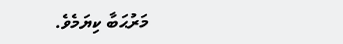މަރުޙަބާ ކިޔަމެވެ.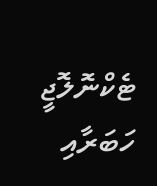ޓެކްނޮލޮޖީ ހަބަރާއި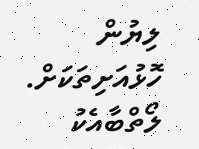ލިޔުން ހޮޅުއަށިތަކަށް.
ލޯތްބާއެކު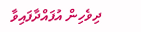ދިވެހިން އުފައްދާފައިވާ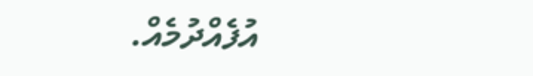އުފެއްދުމެއް.